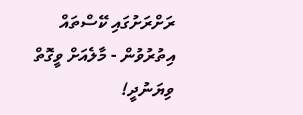ރަށްރަށުގައި ކޭސްތައް އިތުރުވުން - މާލެއަށް ވީގޮތް ވިޔަނުދީ!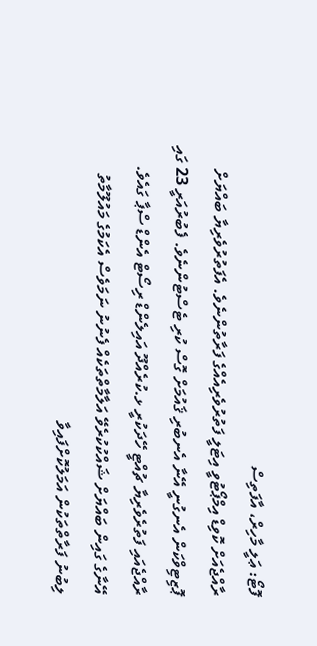ފޮޓޯ: ޢަލީ މާހިރް، އާފަތިސް
ރާއްޖެއަށް ކޮވިޑް އިމްޕޯޓުވީ އިޓަލީ ފަތުރުވެރިއެއްގެ ފަރާތުންނެވެ. އެފަތުރުވެރިޔާ ބައްޔަށް ޕޮޒިޓިވްކަން އެނގުނީ އޭނާ އެނބުރި ޤައުމަށް ގޮސް ކުރި ޓެސްޓުންނެވެ. ފެބުރުއަރީ 23 ގައި ރާއްޖެއައި ފަތުރެވެރިޔާ ޗުއްޓީ ހޭދަކުރީ ޅ.ކުރެއްދޫ އައިލެންޑް ރިސޯޓް އެންޑް ސްޕާ ގައެވެ. އޭނާގެ ގައިން ބައްޔަށް ޝައްކުކުރެވޭ އަލާމާތްތަކެއް ފެނުނު ނަމަވެސް އެކަމުގެ މައުލޫމާތު ލިބުނު ފަރާތްތަކުން އަމަލުކޮށްފައިވާ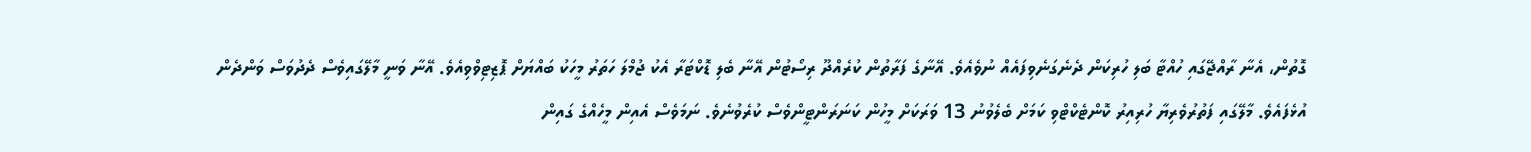ގޮތުން، އެނާ ރާއްޖޭގައި ހުއްޓާ ބަލި ހުރިކަން ދެނެގަނެވިފައެއް ނުވެއެވެ. އޭނާގެ ފަރާތުން ކުރެއްދޫ ރިސޯޓުން އޭނާ ބެލި ޑޮކްޓަރާ އެކު ޖުމްލަ ހަތަރު މީހަކު ބައްޔަށް ޕޮޒިޓިވްވިއެވެ. އޭނާ ވަނީ މާލޭގައިވެސް ދެދުވަސް ވަންދެން އުޅެފައެވެ. މާލޭގައި ފަތުރުވެރިޔާ ހުރިއިރު ކޮންޓެކްޓްވި ކަމަށް ބެލެވުނު 13 ވަރަކަށް މީހުން ކަނަރަންޓީންވެސް ކުރެވުނެވެ. ނަމަވެސް އެއިން މީހެއްގެ ގައިން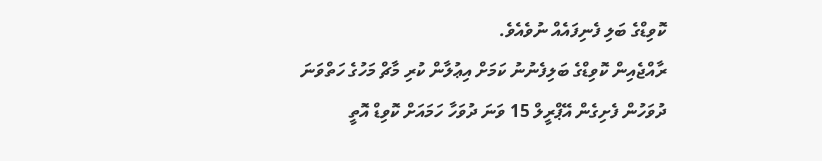ކޮވިޑްގެ ބަލި ފެނިފައެއް ނުވެއެވެ.
ރާއްޖެއިން ކޮވިޑްގެ ބަލިފެނުނު ކަމަށް އިޢުލާން ކުރި މާޗް މަހުގެ ހަތްވަނަ ދުވަހުން ފެށިގެން އޭޕްރީލް 15 ވަނަ ދުވަހާ ހަމައަށް ކޮވިޑް އޮތީ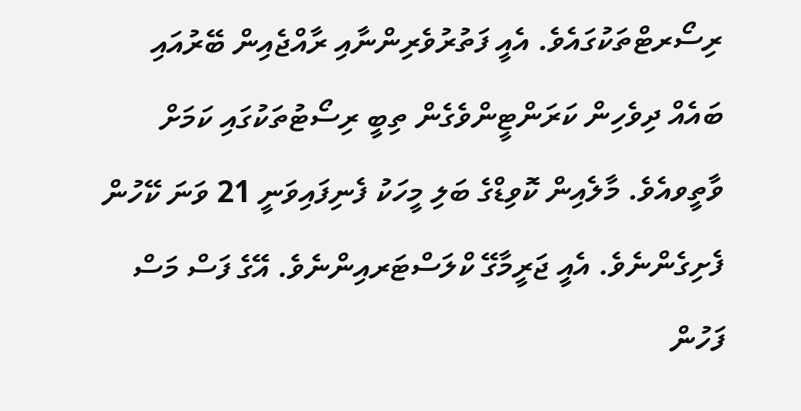ރިސޯރޓްތަކުގައެވެ. އެއީ ފަތުރުވެރިންނާއި ރާއްޖެއިން ބޭރުއައި ބައެއް ދިވެހިން ކަރަންޓީންވެގެން ތިބީ ރިސޯޓުތަކުގައި ކަމަށް ވާތީވއެވެ. މާލެއިން ކޮވިޑްގެ ބަލި މީހަކު ފެނިފައިވަނީ 21 ވަނަ ކޭހުން ފެށިގެންނެވެ. އެއީ ޖަރީމާގޭ ކްލަސްޓަރއިންނެވެ. އޭގެ ފަސް މަސް ފަހުން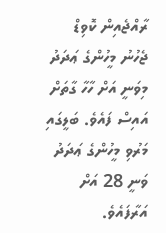ރާއްޖެއިން ކޮވިޑް ޖެހުނު މީހުންގެ ޢަދަދު މިވަނީ އަށް ހާހާ ގާތަށް އައިސް ފައެވެ. ބަލީގައި މަރުވި މީހުންގެ ޢަދަދު ވަނީ 28 އަށް އަރާފައެވެ.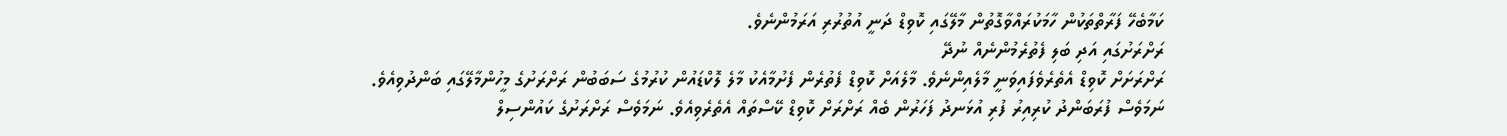ކަމާބެހޭ ފަރާތްތަކުން ހާމަކުރައްވާގޮތުން މާލޭގައި ކޮވިޑް ދަނީ އުތުރުރި އަރަމުންނެވެ.
ރަށްރަށުގައި އަދި ބަލި ފެތުރެމުންނެއް ނުދޭ
ރަށްރަށަށް ކޮވިޑް އެތެރެވެފައިވަނީ މާލެއިންނެވެ. މާލެއަށް ކޮވިޑް ފެތުރެން ފެށުމާއެކު މާލެ ލޮކްޑައުން ކުރުމުގެ ސަބަބުން ރަށްރަށުގެ މީހުންމާލޭގައި ބަންދުވިއެވެ. ނަމަވެސް ފުރަބަންދު ކުރިއިރު ފުރި އުޅަނދު ފަހަރުން ބެއް ރަށްރަށް ކޮވިޑް ކޭސްތައް އެތެރެވިއެވެ. ނަމަވެސް ރަށްރަށުގެ ކައުންސިލް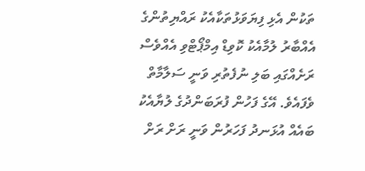ތަކުން އެޅި ފިޔަވަޅުތަކާއެކު ރައްޔިތުންގެ އެއްބާރު ލުމާއެކު ކޮވިޑް އިމްޕޯޓްވި އެއްވެސް ރަށެއްގައި ބަލި ނުފެތުރި ވަނީ ސަލާމާތް ވެފައެވެ. އޭގެ ފަހުން ފުރަބަންދުގެ ލުޔާއެކު ބައެއް އުޅަނދު ފަހަރުން ވަނީ ރަށް ރަށް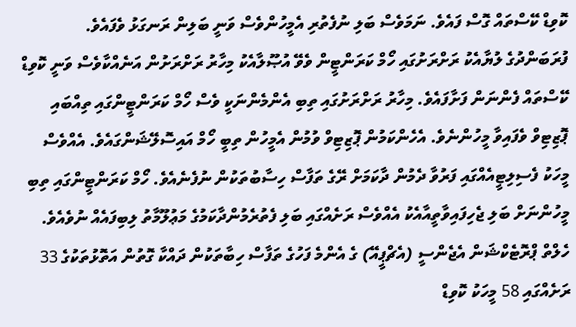ކޮވިޑް ކޭސްތައް ގޮސް ފައެވެ. ނަމަވެސް ބަލި ނުފެތުރި އެމީހުންވެސް ވަނީ ބަލިން ރަނގަޅު ވެފައެވެ.
ފުރަބަންދުގެ ލުޔާއެކު ރަށްރަށުގައި ހޯމް ކަރަންޓީން ވެވޭ އުޞޫލާއެކު މިހާރު ރަށްރަށުން އަނެއްކާވެސް ވަނީ ކޮވިޑް ކޭސްތައް ފެންނަން ފަށާފައެވެ. މިހާރު ރަށްރަށުގައި ތިބި އެންމެންނަކީ ވެސް ހޯމް ކަރަންޓީންގައި ތިއްބައި ޕޮޒިޓިވް ވެފައިވާ މީހުންނެވެ. އެހެންކަމުން ޕޮޒިޓިވް ވުމުން އެމީހުން ތިބީ ހޯމް އައިސޮލޭޝަންގައެވެ. އެއްވެސް މީހަކު ފެސިލިޓީއެއްގައި ފަރުވާ ދެމުން ދާކަމަށް ރޭގެ ތަފާސް ހިސާބުތަކުން ނުފެނެއެވެ. ހޯމް ކަރަންޓީންގައި ތިބި މީހުންނަށް ބަލި ޖެހިފައިވާތީއާއެކު އެއްވެސް ރަށެއްގައި ބަލި ފެތުރެމުންދާކަމުގެ މަޢުލޫމާތު ލިބިފައެއް ނުވެއެވެ.
ހެލްތް ޕްރޮޓެކްޝަން އެޖެންސީ (އެޗްޕީއޭ) ގެ އެންމެ ފަހުގެ ތަފާސް ހިބާތަކުން ދައްކާ ގޮތުން އަތޮޅުތަކުގެ 33 ރަށެއްގައި 58 މީހަކު ކޮވިޑް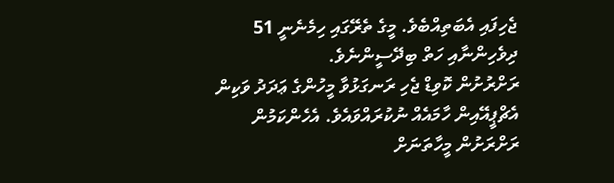ޖެހިފައި އެބަތިއްބެވެ. މީގެ ތެރޭގައި ހިމެނެނީ 51 ދިވެހިންނާއި ހަތް ބިދޭސީންނެވެ.
ރަށްރުށުން ކޮވިޑް ޖެހި ރަނގަޅުވާ މީހުންގެ ޢަދަދު ވަކިން އެޗްޕީއޭއިން ހާމައެއް ނުކުރައްވައެވެ. އެހެންކަމުން ރަށްރަށުން މީހާތަނަށް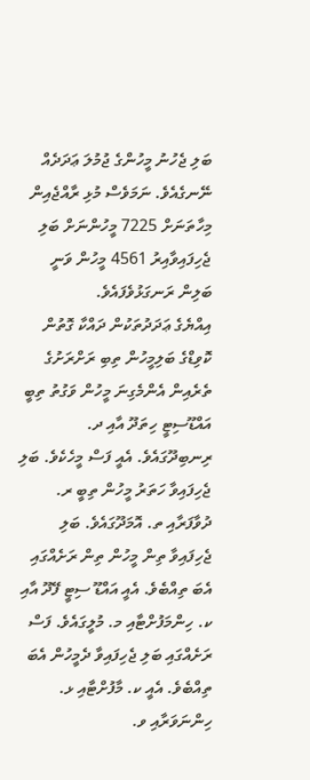ބަލި ޖެހުނު މީހުންގެ ޖުމުލަ ޢަދަދެއް ނޭނގެއެވެ. ނަމަވެސް މުޅި ރާއްޖެއިން މިހާތަނަށް 7225 މީހުންނަށް ބަލި ޖެހިފައިވާއިރު 4561 މީހުން ވަނީ ބަލިން ރަނގަޅުވެފައެވެ.
އިއްޔެގެ ޢަދަދުތަކުން ދައްކާ ގޮތުން ކޮވިޑްގެ ބަލިމީހުން ތިބި ރަށްރަށުގެ ތެރެއިން އެންމެގިނަ މީހުން ވަގުތު ތިބީ އައްޑޫސިޓީ ހިތަދޫ އާއި ދ. ރިނބިދޫގައެވެ. އެއީ ފަސް މީހެކެވެ. ބަލި ޖެހިފައިވާ ހަތަރު މީހުން ތިބީ ރ. ދުވާފަރާއި ތ. އޮމަދޫގައެވެ. ބަލި ޖެހިފައިވާ ތިން މީހުން ތިން ރަށެއްގައި އެބަ ތިއްބެވެ. އެއީ އައްޑޫ ސިޓީ ފޭދޫ އާއި ކ. ހިންމަފުށްޓާއި މ. މުލީގައެވެ. ފަސް ރަށެއްގައި ބަލި ޖެހިފައިވާ ދެމީހުން އެބަ ތިއްބެވެ. އެއީ ކ. މާފުށްޓާއި ޅ. ހިންނަވަރާއި ވ.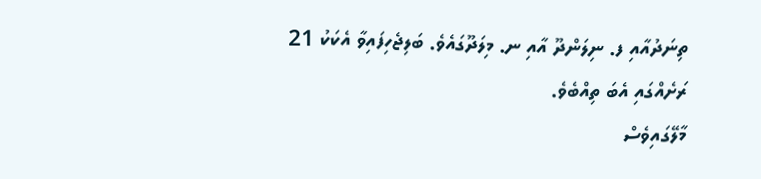ތިނަދުއާއި ފ. ނިލަންދޫ އާއި ނ. މިލަދޫގައެވެ. ބަލިޖެހިފައިވާ އެކަކު 21 ރަށެއްގައި އެބަ ތިއްބެވެ.
މާލޭގައިވެސް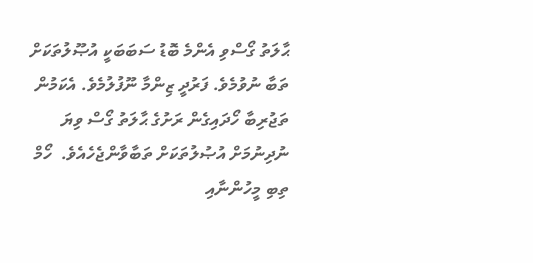ޙާލަތު ގޯސްވި އެންމެ ބޮޑު ސަބަބަކީ އުޞޫލުތަކަށް ތަބާ ނުވުމެވެ. ފަރުދީ ޒިންމާ ނޫފުލުމެވެ. އެކަމުން ތަޖުރިބާ ހޯދައިގެން ރަށުގެ ޙާލަތު ގޯސް ވިޔަ ނުދިނުމަށް އުޞުލުތަކަށް ތަބާވާންޖެހެއެވެ.  ހޯމް ތިބި މީހުންނާއި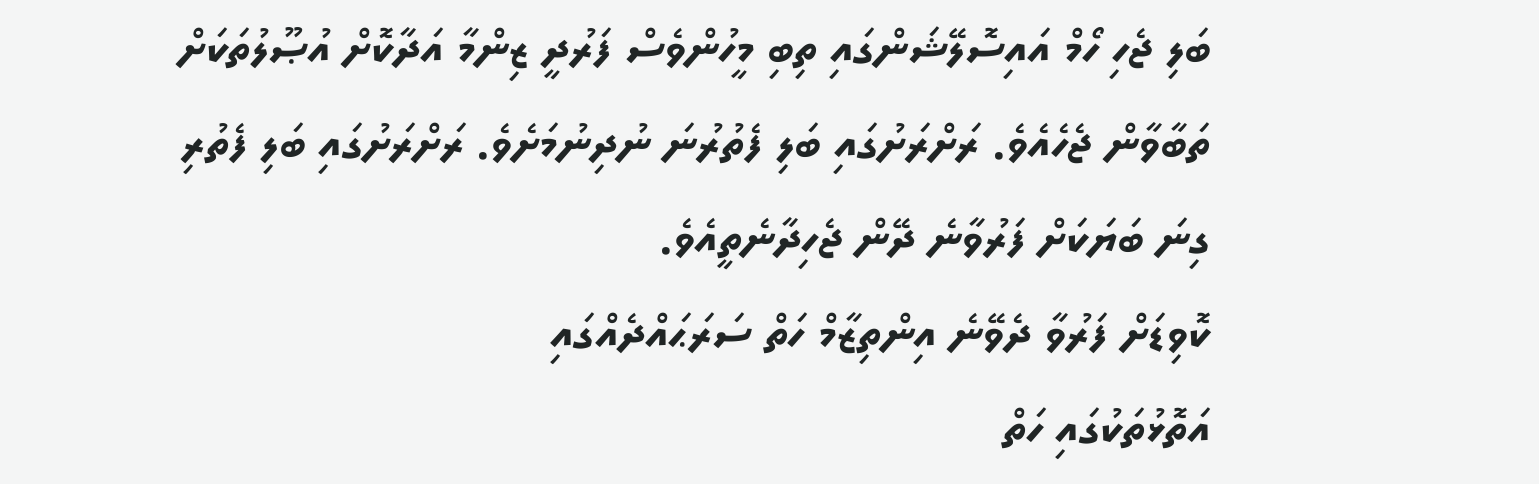ބަލި ޖެހި ހޯމް އައިސޮލޭޝަންގައި ތިބި މީހުންވެސް ފަރުދީ ޒިންމާ އަދާކޮށް އުޞޫލުތަކަށް ތަބާވާން ޖެހެއެވެ. ރަށްރަށުގައި ބަލި ފެތުރުނަ ނުދިނުމަށެވެ. ރަށްރަށުގައި ބަލި ފެތުރި ގިނަ ބަޔަކަށް ފަރުވާނެ ދޭން ޖެހިދާނެތީއެވެ.
ކޮވިޑަށް ފަރުވާ ދެވޭނެ އިންތިޒާމް ހަތް ސަރަޙައްދެއްގައި
އަތޮޅުތަކުގައި ހަތް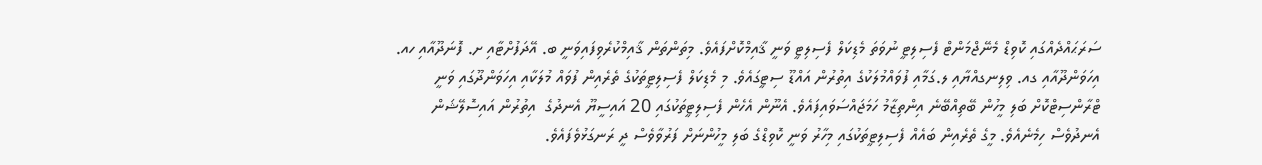ސަރަޙައްދެއްގައި ކޮވިޑް މެނޭޖްމަންޓް ފެސިލިޓީ ނުވަތަ މެޑިކަލް ފެސިލިޓީ ވަނީ ޤާއިމްކޮށްފައެވެ. މިތަންތަން ޤާއިމްކުރެވިފައިވަނީ ބ. އޭދަފުށްޓާއި ށ. ފޮނަދޫއާއި ހއ. އިހަވަންދޫއާއި ގއ. ވިލިނގއްޔާއި ލ.ގަމާއި ފުވައްމުލަކުގެ އިތުރުން އައްޑޫ ސިޓީގައެވެ. މި މެޑިކަލް ފެސިލިޓީތަކުގެ ތެރެއިން ފުވައް މުލަކާއި އިހަވަންދޫގައި ވަނީ ޓްރާންސިޓްކޮށް ބަލި މީހުން ބޭތިއްބޭނެ އިންތިޒާމު ހަމަޖައްސަވައިފައެވެ. އެނޫން އެހެން ފެސިލިޓީތަކުގައި 20 އައިސީޔޫ އެނދުގެ  އިތުރުން އައިސޮލޭޝަން  އެނދުވެސް ހިމެނެއެވެ. މީގެ ތެރެއިން ބައެއް ފެސިލިޓީތަކުގައި މިހާރު ވަނީ ކޮވިޑްގެ ބަލި މީހުންނަށް ފަރުވާވެސް ދީ ރަނގަޅުވެފައެވެ.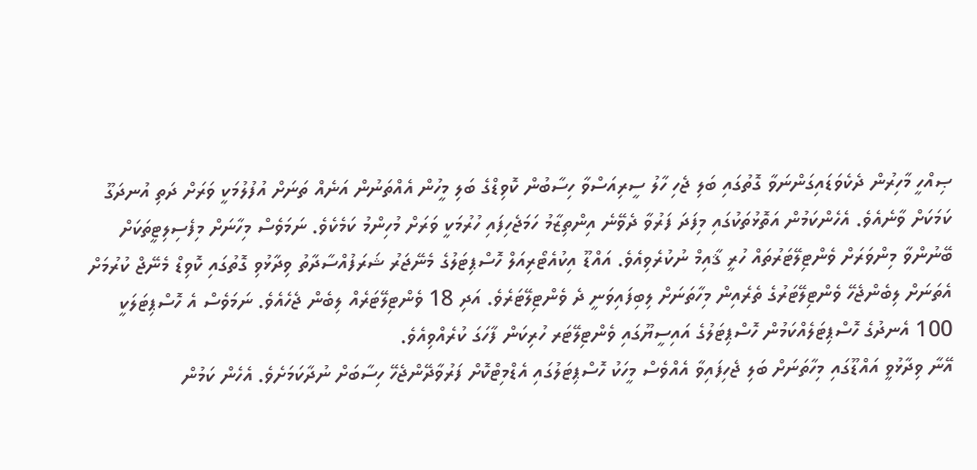ޞިއްހީ މާހިރުން ދެކެވަޑައިގަންނަވާ ގޮތުގައި ބަލި ޖެހި ހާލު ސީރިއަސްވާ ހިސާބުން ކޮވިޑްގެ ބަލި މީހުން އެއްތަނުން އަނެއް ތަނަށް އުފުލުމަކީ ވަރަށް ދަތި އުނދަގޫ ކަމަކަށް ވާނެއެވެ. އެހެންކަމުން އަތޮޅުތަކުގައި މިފަދަ ފަރުވާ ދެވޭނެ އިންތިޒާމު ހަމަޖެހިފައި ހުރުމަކީ ވަރަށް މުހިންމު ކަމެކެވެ. ނަމަވެސް މިހާނަށް މިފެސިލިޓީތަކަށް ބޭނުންވާ މިންވަރަށް ވެންޓިލޭޓަރުތައް ހުރީ ޤާއިމް ނުކުރެވިއެވެ. އައްޑޫ އިކުއެޓޯރިއަލް ހޮސްޕިޓަލުގެ މެނޭޖަރު ޝަރަފުއްސާދާތު ވިދާޅުވި ގޮތުގައި ކޮވިޑް މެނޭޖް ކުރުމަށް އެތަނަށް ލިބެންޖެހޭ ވެންޓިލޭޓަރުގެ ތެރެއިން މިހާތަނަށް ލިބިފައިވަނީ ދެ ވެންޓިލޭޓަރެވެ. އަދި 18 ވެންޓިލޭޓަރެއް ލިބެން ޖެހެއެވެ. ނަމަވެސް އެ ހޮސްޕިޓަލަކީ 100 އެނދުގެ ހޮސްޕިޓަލެއްކަމުން ހޮސްޕިޓަލުގެ އައިސީޔޫގައި ވެންޓިލޭޓަރ ހުރިކަން ފާހަގަ ކުރެއްވިއެވެ.
އޭނާ ވިދާޅުވީ އައްޑޫގައި މިހާތަނަށް ބަލި ޖެހިފައިވާ އެއްވެސް މީހަކު ހޮސްޕިޓަލުގައި އެޑްމިޓްކޮށް ފަރުވާދޭންޖެހޭ ހިސާބަށް ނުދާކަމަށެވެ. އެހެން ކަމުން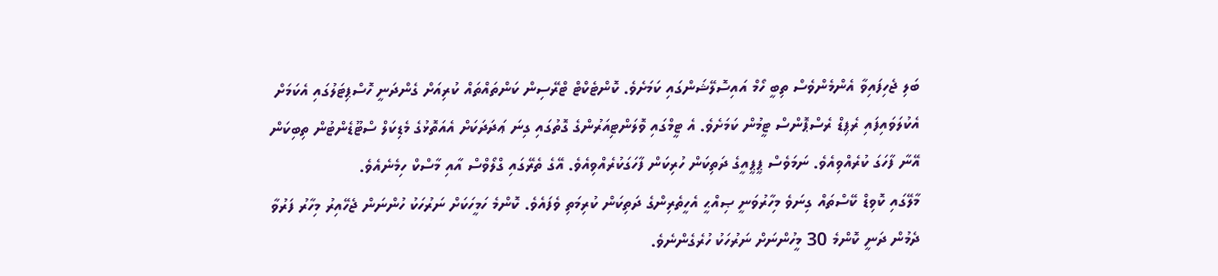ބަލި ޖެހިފައިވާ އެންމެންވެސް ތިބީ ހޯމް އައިސޮލޭޝަންގައި ކަމަށެވެ. ކޮންޓެކްޓް ޓްރޭސިން ކަންތައްތައް ކުރިއަށް ގެންދަނީ ހޮސްޕިޓަލުގައި އެކަމަށް އެކުލަވައިފައި ރެޕިޑް ރެސްޕޮންސް ޓީމުން ކަމަށެވެ. އެ ޓީމްގައި ވޮލަންޓިއަރުންގެ ގޮތުގައި ގިނަ ޢަދަދަކަށް އެއަތޮޅުގެ މެޑިކަލް ސްޓޫޑެންޓުން ތިބިކަން އޭނާ ފާހަގަ ކުރެއްވިއެވެ. ނަމަވެސް ޕީޕީއީގެ ދަތިކަން ހުރިކަން ފާހަގަކުރެއްވިއެވެ. އޭގެ ތެރޭގައި ގްލޯވްސް އާއި މާސްކް ހިމެނެއެވެ.
މާލޭގައި ކޮވިޑް ކޭސްތައް ގިނަވެ މިހާރުވަނީ ޞިއްޙީ އެހީތެރިންގެ ދަތިކަން ކުރިމަތި ވެފައެވެ. ކޮންމެ ހަމީހަކަށް ނަރުހަކު ހުންނަން ޖެހޭއިރު މިހާރު ފަރުވާ ދެމުން ދަނީ ކޮންމެ 30 މީހުންނަށް ނަރުހަކު ހުރެގެންނެވެ.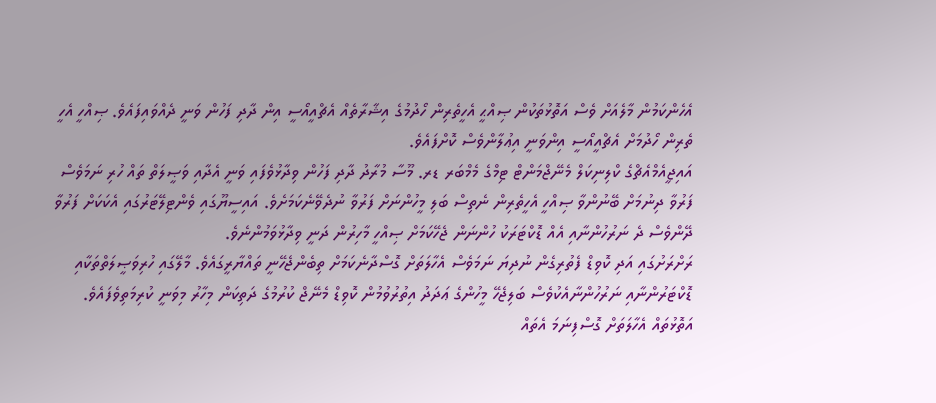އެހެންކަމުން މާލެއަށް ވެސް އަތޮޅުތަކުން ޞިއްޙީ އެހީތެރިން ހޯދުމުގެ އިޝާރާތެއް އެޗްއީއޯސީ އިން ދާދި ފަހުން ވަނީ ދެއްވައިފައެވެ. ޞިއްހީ އެހީ ތެރިން ހޯދުމަށް އެޗްއީއޯސީ އިންވަނީ އިޢުލާންވެސް ކޮށްފައެވެ.
އައިޖީއެމްއެޗްގެ ކްލިނިކަލް މެނޭޖްމަންޓް ޓިމްގެ މެމްބަރ ޑރ. މޫސާ މުރާދު ދާދި ފަހުން ވިދާޅުވެފައި ވަނީ އެދާއި ވަޞީލަތް ތައް ހުރި ނަމަވެސް ފަރުވާ ދިނުމަށް ބޭނުންވާ ޞިއްހީ އެހީތެރިން ނެތިސް ބަލި މީހުންނަށް ފަރުވާ ނުދެވޭނެކަމަށެވެ. އައިސީޔޫގައި ވެންޓިލޭޓަރުގައި އެކަކަށް ފަރުވާ ދޭންވެސް ދެ ނަރުހުންނާއި އެއް ޑޮކްޓަރަކު ހުންނަން ޖެހޭކަމަށް ޞިއްހީ މާހިރުން ދަނީ ވިދާޅުވަމުންނެވެ.
ރަށްރަށުގައި އަދި ކޮވިޑް ފެތުރިގެން ނުދިޔަ ނަމަވެސް އެހާލަތަށް ގޮސްދާނެކަމަށް ތިބެންޖެހޭނީ ތައްޔާރީގައެވެ. މާލޭގައި ހުރިވަޞީލަތްތަކާއި ޑޮކްޓަރުންނާއި ނަރުހުންނާއެކުވެސް ބަލިޖެހޭ މީހުންގެ ޢަދަދު އިތުރުވުމުން ކޮވިޑް މެނޭޖް ކުރުމުގެ ދަތިކަން މިހާރު މިވަނީ ކުރިމަތިވެފައެވެ. އަތޮޅުތައް އެހާލަތަށް ގޮސްފިނަމަ އެތައް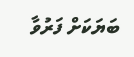ބަޔަކަށް ފަރުވާ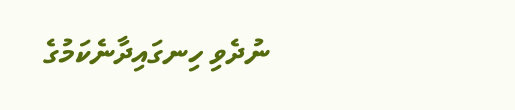ނުދެވި ހިނގައިދާނެކަމުގެ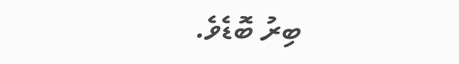ބިރު ބޮޑެވެ.